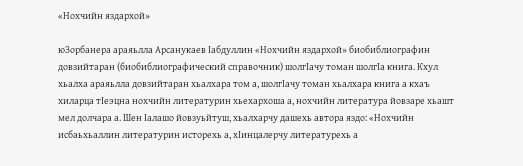«Нохчийн яздархой»

юЗорбанера араяьлла Арсанукаев Iабдуллин «Нохчийн яздархой» биобиблиографин довзийтаран (биобиблиографический справочник) шолгIачу томан шолгIа книга. Кхул хьалха араяьлла довзийтаран хьалхара том а, шолгIачу томан хьалхара книга а кхаъ хиларца тIеэцна нохчийн литературин хьехархоша а, нохчийн литература йовзаре хьашт мел долчара а. Шен Iалашо йовзуьйтуш, хьалхарчу дашехь автора яздо: «Нохчийн исбаьхьаллин литературин исторехь а, хIинцалерчу литературехь а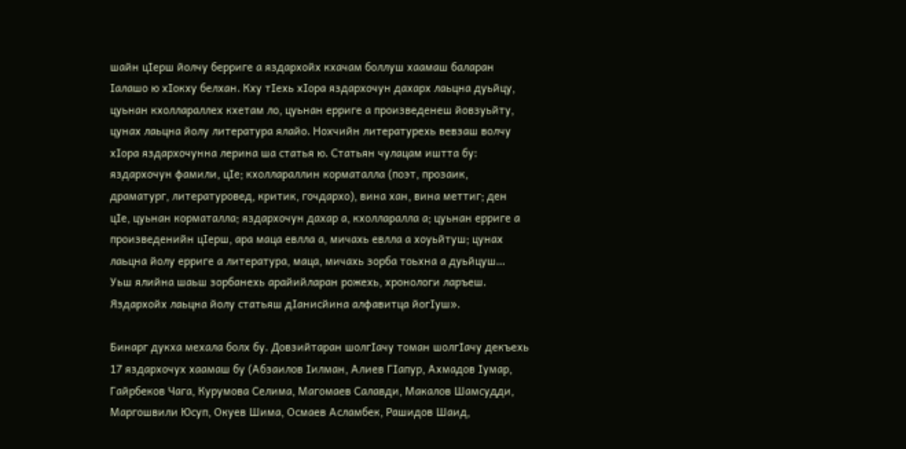шайн цIерш йолчу берриге а яздархойх кхачам боллуш хаамаш баларан Iалашо ю хIокху белхан. Кху тIехь хIора яздархочун дахарх лаьцна дуьйцу, цуьнан кхоллараллех кхетам ло, цуьнан ерриге а произведенеш йовзуьйту, цунах лаьцна йолу литература ялайо. Нохчийн литературехь вевзаш волчу хIора яздархочунна лерина ша статья ю. Статьян чулацам иштта бу: яздархочун фамили, цIе; кхоллараллин корматалла (поэт, прозаик, драматург, литературовед, критик, гочдархо), вина хан, вина меттиг; ден цIе, цуьнан корматалла; яздархочун дахар а, кхолларалла а; цуьнан ерриге а произведенийн цIерш, ара маца евлла а, мичахь евлла а хоуьйтуш; цунах лаьцна йолу ерриге а литература, маца, мичахь зорба тоьхна а дуьйцуш… Уьш ялийна шаьш зорбанехь арайийларан рожехь, хронологи ларъеш. Яздархойх лаьцна йолу статьяш дIанисйина алфавитца йогIуш».

Бинарг дукха мехала болх бу. Довзийтаран шолгIачу томан шолгIачу декъехь 17 яздархочух хаамаш бу (Абзаилов Iилман, Алиев ГIапур, Ахмадов Iумар, Гайрбеков Чага, Курумова Селима, Магомаев Салавди, Макалов Шамсудди, Маргошвили Юсуп, Окуев Шима, Осмаев Асламбек, Рашидов Шаид,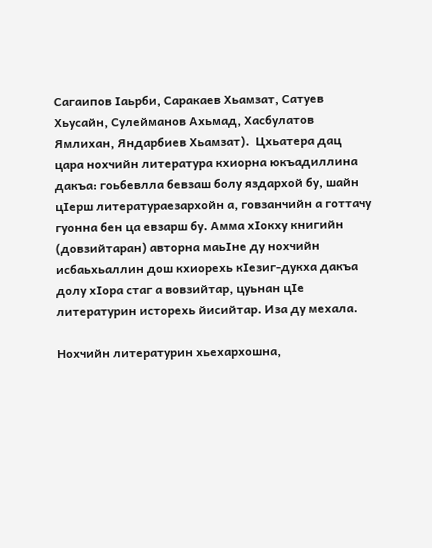Сагаипов Iаьрби, Саракаев Хьамзат, Сатуев Хьусайн, Сулейманов Ахьмад, Хасбулатов Ямлихан, Яндарбиев Хьамзат).  Цхьатера дац цара нохчийн литература кхиорна юкъадиллина дакъа: гоьбевлла бевзаш болу яздархой бу, шайн цIерш литератураезархойн а, говзанчийн а готтачу гуонна бен ца евзарш бу. Амма хIокху книгийн (довзийтаран) авторна маьIне ду нохчийн исбаьхьаллин дош кхиорехь кIезиг-дукха дакъа долу хIора стаг а вовзийтар, цуьнан цIе литературин исторехь йисийтар. Иза ду мехала.

Нохчийн литературин хьехархошна,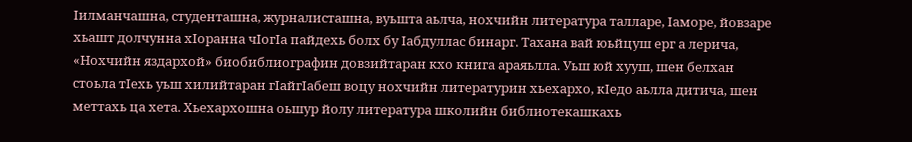Iилманчашна, студенташна, журналисташна, вуьшта аьлча, нохчийн литература талларе, Iаморе, йовзаре хьашт долчунна хIоранна чIогIа пайдехь болх бу Iабдуллас бинарг. Тахана вай юьйцуш ерг а лерича, «Нохчийн яздархой» биобиблиографин довзийтаран кхо книга араяьлла. Уьш юй хууш, шен белхан стоьла тIехь уьш хилийтаран гIайгIабеш воцу нохчийн литературин хьехархо, кIедо аьлла дитича, шен меттахь ца хета. Хьехархошна оьшур йолу литература школийн библиотекашкахь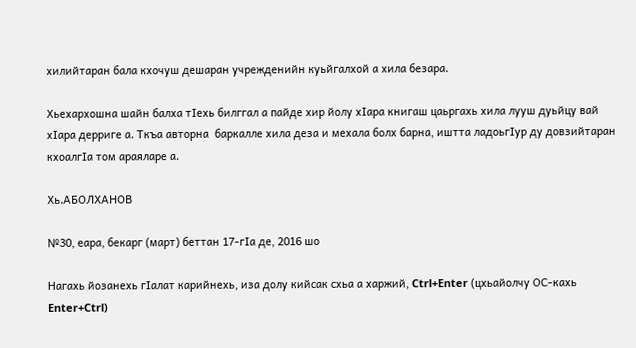хилийтаран бала кхочуш дешаран учрежденийн куьйгалхой а хила безара.

Хьехархошна шайн балха тIехь билггал а пайде хир йолу хIара книгаш цаьргахь хила лууш дуьйцу вай хIара дерриге а. Ткъа авторна  баркалле хила деза и мехала болх барна, иштта ладоьгIур ду довзийтаран кхоалгIа том араяларе а.

Хь.АБОЛХАНОВ

№30, еара, бекарг (март) беттан 17-гIа де, 2016 шо

Нагахь йозанехь гIалат карийнехь, иза долу кийсак схьа а харжий, Ctrl+Enter (цхьайолчу ОС-кахь Enter+Ctrl)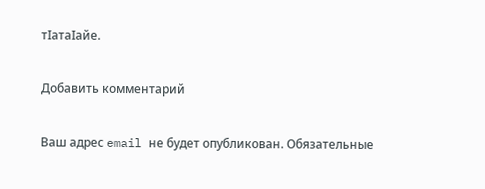тIатаIайе.

Добавить комментарий

Ваш адрес email не будет опубликован. Обязательные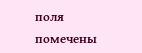поля помечены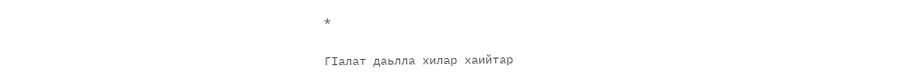*

ГIалат даьлла хилар хаийтар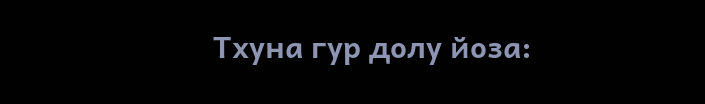Тхуна гур долу йоза: